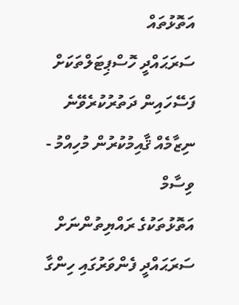އަތޮޅުތައް
ސަރަޙައްދީ ހޮސްޕިޓަލްތަކަށް ފަސޭހައިން ދަތުރުކުރެވޭނެ ނިޒާމެއް ޤާއިމުކުރުން މުހިއްމު - ވިސާމް
އަތޮޅުތަކުގެ ރައްޔިތުންނަށް ސަރަޙައްދީ ފެންވަރުގައި ހިންގާ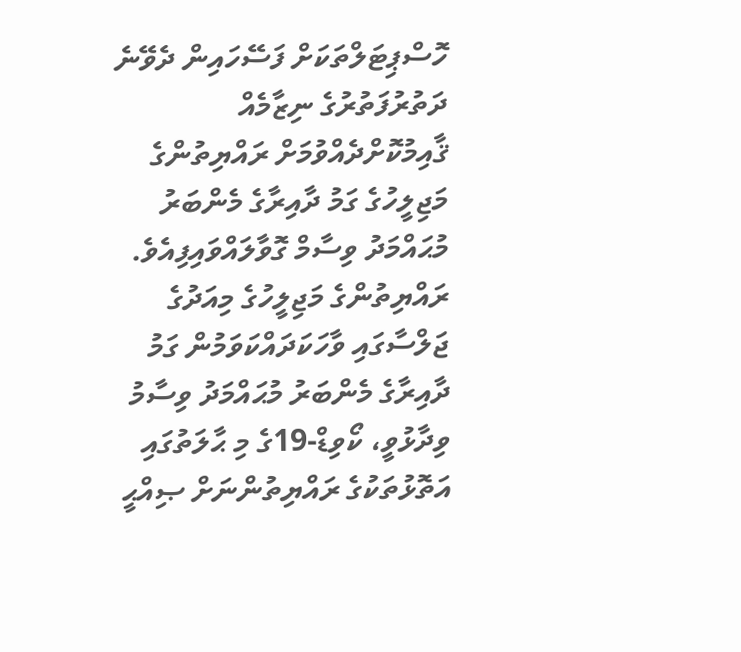ހޮސްޕިޓަލްތަކަށް ފަސޭހައިން ދެވޭނެ ދަތުރުފަތުރުގެ ނިޒާމެއް ޤާއިމުކޮށްދެއްވުމަށް ރައްޔިތުންގެ މަޖިލީހުގެ ގަމު ދާއިރާގެ މެންބަރު މުޙައްމަދު ވިސާމް ގޮވާލައްވައިފިއެވެ.
ރައްޔިތުންގެ މަޖިލީހުގެ މިއަދުގެ ޖަލްސާގައި ވާހަކަދައްކަވަމުން ގަމު ދާއިރާގެ މެންބަރު މުޙައްމަދު ވިސާމު ވިދާޅުވީ، ކޯވިޑް-19ގެ މި ޙާލަތުގައި އަތޮޅުތަކުގެ ރައްޔިތުންނަށް ޞިއްޙީ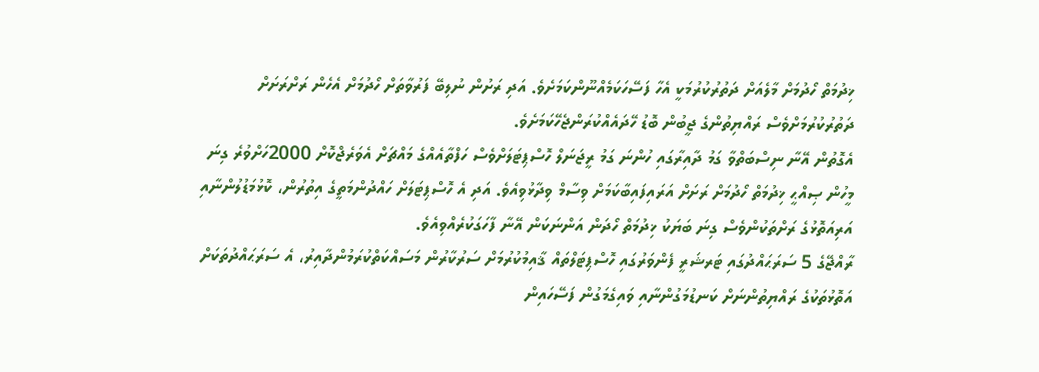ޚިދުމަތް ހޯދުމަށް މާލެއަށް ދަތުރުކުރުމަކީ އެހާ ފަސޭހަކަމެއްނޫންކަމަށެވެ. އަދި ރަށުން ނުލިބޭ ފަރުވާތަށް ހޯދުމަށް އެހެން ރަށްރަށަށް ދަތުރުކުރުމަށްވެސް ރައްޔިތުންގެ ޖީބުން ބޮޑު ހޭދައެއްކުރަންޖެހޭކަމަށެވެ.
އެގޮތުން އޭނާ ނިސްބަތްވާ ގަމު ދާއިރާގައި ހުންނަ ގަމު ރީޖަނަލް ހޮސްޕިޓަލަށްވެސް ހަފްތާއެއްގެ މައްޗަށް އެވަރެޖްކޮށް 2000ހަށްވުރެ ގިނަ މީހުން ޞިއްޙީ ޚިދުމަތް ހޯދުމަށް ރަށަށް އަރައިފައިބާކަމަށް ވިސާމް ވިދާޅުވިއެވެ. އަދި އެ ހޮސްޕިޓަލަށް ހައްދުންމަތީގެ އިތުރުން، ކޮޅުމަޑުލުންނާއި އަރިއަތޮޅުގެ ރަށްތަކުންވެސް ގިނަ ބަޔަކު ޚިދުމަތް ހޯދަން އަންނަކަން އޭނާ ފާހަގަކުރެއްވިއެވެ.
ރާއްޖޭގެ 5 ސަރަޙައްދުގައި ޓަރޝަރީ ފެންވަރުގައި ހޮސްޕިޓަލްތައް ޤާއިމުކުރުމަށް ސަރުކާރުން މަސައްކަތްކުރަމުންދާއިރު، އެ ސަރަޙައްދުތަކަށް އަތޮޅުތަކުގެ ރައްޔިތުންނަށް ކަނޑުމަގުންނާއި ވައިގެމަގުން ފަސޭހައިން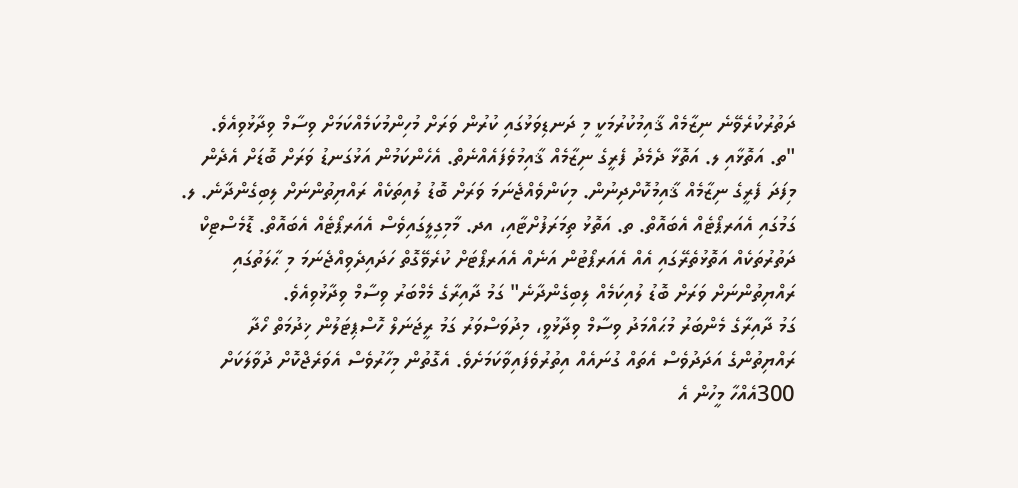ދަތުރުކުރެވޭނެ ނިޒާމެއް ޤާއިމުކުރުމަކީ މި ދަނޑިވަޅުގައި ކުރުން ވަރަށް މުހިންމުކަމެއްކަމަށް ވިސާމް ވިދާޅުވިއެވެ.
"ތ. އަތޮޅާއި ލ. އަތޮޅާ ދެމެދު ފެރީގެ ނިޒާމެއް ޤާއިމުވެފައެއްނެތް. އެހެންކަމުން އަޅުގަނޑު ވަރަށް ބޮޑަށް އެދެން މިފަދަ ފެރީގެ ނިޒާމެއް ޤާއިމުކޮށްދިނުން. މިކަންވެއްޖެނަމަ ވަރަށް ބޮޑު ލުއިތަކެއް ރައްޔިތުންނަށް ލިބިގެންދާނެ. ލ. ގަމުގައި އެއަރޕޯޓެއް އެބައޮތް. ތ. އަތޮޅު ތިމަރަފުށްޓާއި، އދ. މާމިގިލީގައިވެސް އެއަރޕޯޓެއް އެބައޮތް. ޑޮމެސްޓިކް ދަތުރުތަކެއް އަތޮޅުތެރޭގައި އެއް އެއަރޕޯޓުން އަނެއް އެއަރޕޯޓަށް ކުރެވޭގޮތް ހަދައިދެވިއްޖެނަމަ މި ޙާލަތުގައި ރައްޔިތުންނަށް ވަރަށް ބޮޑު ލުއިކަމެއް ލިބިގެންދާނެ" ގަމު ދާއިރާގެ މެމްބަރު ވިސާމް ވިދާޅުވިއެވެ.
ގަމު ދާއިރާގެ މެންބަރު މުޙައްމަދު ވިސާމް ވިދާޅުވީ، މިދުވަސްވަރު ގަމު ރީޖަނަލް ހޮސްޕިޓަލުން ޚިދުމަތް ހޯދާ ރައްޔިތުންގެ އަދަދުވެސް އެތައް ގުނައެއް އިތުރުވެފައިވާކަމަށެވެ. އެގޮތުން މިހާރުވެސް އެވަރެޖްކޮށް ދުވާލަކަށް 300އެއްހާ މީހުން އެ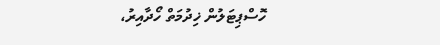ހޮސްޕިޓަލުން ޚިދުމަތް ހޯދާއިރު،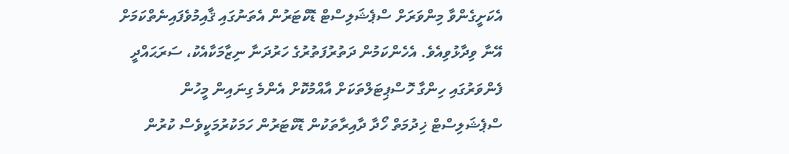އެކަށީގެންވާ މިންވަރަށް ސްޕެޝަލިސްޓް ޑޮކްޓަރުން އެތަނުގައި ޤާއިމުވެފައިނެތްކަމަށް އޭނާ ވިދާޅުވިއެވެ. އެހެންކަމުން ދަތުރުފަތުރުގެ ހަރުދަނާ ނިޒާމަކާއެކު، ސަރަޙައްދީ ފެންވަރުގައި ހިންގާ ހޮސްޕިޓަލްތަކަށް އާއްމުކޮށް އެންމެ ގިނައިން މީހުން ސްޕެޝަލިސްޓް ޚިދުމަތް ހޯދާ ދާއިރާތަކުން ޑޮކްޓަރުން ހަމަކުރުމަކީވެސް ކުރުން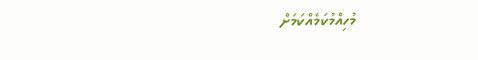މުހިއްމުކަމެއްކަމަށް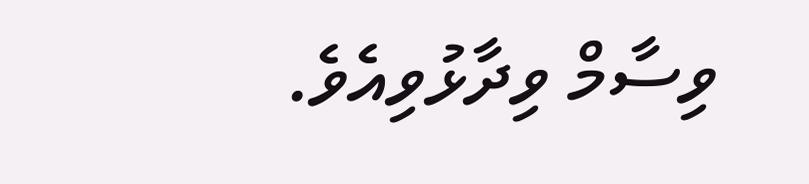ވިސާމް ވިދާޅުވިއެވެ.